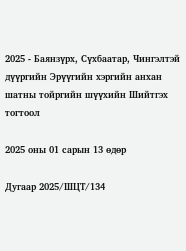2025 - Баянзүрх, Сүхбаатар, Чингэлтэй дүүргийн Эрүүгийн хэргийн анхан шатны тойргийн шүүхийн Шийтгэх тогтоол

2025 оны 01 сарын 13 өдөр

Дугаар 2025/ШЦТ/134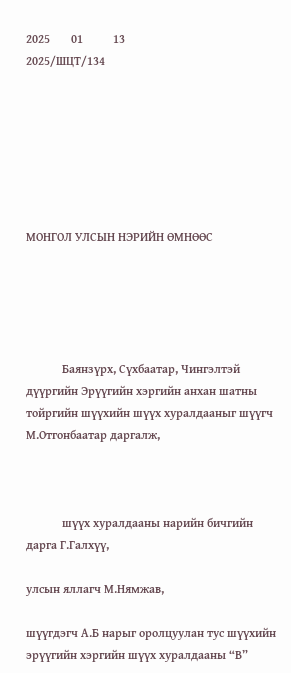2025       01          13                                    2025/ШЦТ/134







МОНГОЛ УЛСЫН НЭРИЙН ӨМНӨӨС





            Баянзүрх, Сүхбаатар, Чингэлтэй дүүргийн Эрүүгийн хэргийн анхан шатны тойргийн шүүхийн шүүх хуралдааныг шүүгч М.Отгонбаатар даргалж,



            шүүх хуралдааны нарийн бичгийн дарга Г.Галхүү,

улсын яллагч М.Нямжав,

шүүгдэгч А.Б нарыг оролцуулан тус шүүхийн эрүүгийн хэргийн шүүх хуралдааны “В”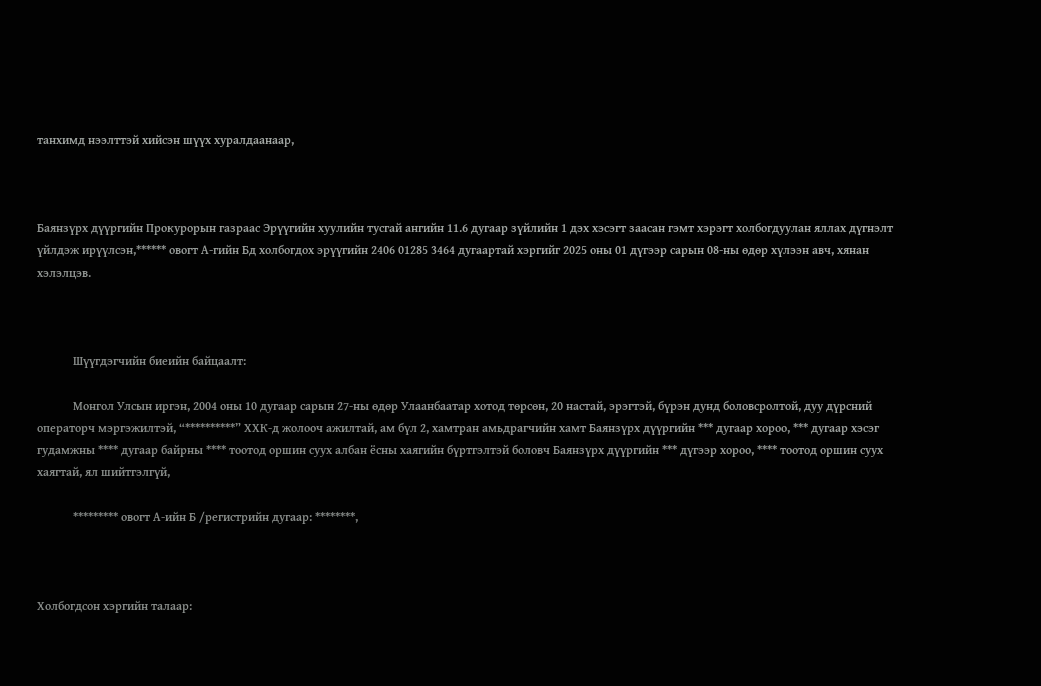танхимд нээлттэй хийсэн шүүх хуралдаанаар,



Баянзүрх дүүргийн Прокурорын газраас Эрүүгийн хуулийн тусгай ангийн 11.6 дугаар зүйлийн 1 дэх хэсэгт заасан гэмт хэрэгт холбогдуулан яллах дүгнэлт үйлдэж ирүүлсэн,****** овогт А-гийн Бд холбогдох эрүүгийн 2406 01285 3464 дугаартай хэргийг 2025 оны 01 дүгээр сарын 08-ны өдөр хүлээн авч, хянан хэлэлцэв.



            Шүүгдэгчийн биеийн байцаалт:

            Монгол Улсын иргэн, 2004 оны 10 дугаар сарын 27-ны өдөр Улаанбаатар хотод төрсөн, 20 настай, эрэгтэй, бүрэн дунд боловсролтой, дуу дүрсний операторч мэргэжилтэй, “**********” ХХК-д жолооч ажилтай, ам бүл 2, хамтран амьдрагчийн хамт Баянзүрх дүүргийн *** дугаар хороо, *** дугаар хэсэг гудамжны **** дугаар байрны **** тоотод оршин суух албан ёсны хаягийн бүртгэлтэй боловч Баянзүрх дүүргийн *** дүгээр хороо, **** тоотод оршин суух хаягтай, ял шийтгэлгүй,

            ********* овогт А-ийн Б /регистрийн дугаар: ********,



Холбогдсон хэргийн талаар: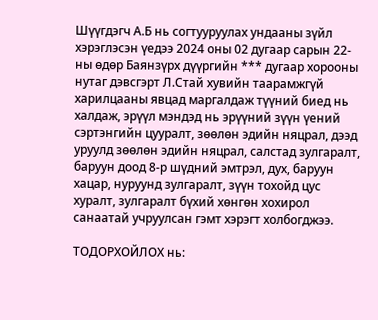Шүүгдэгч А.Б нь согтууруулах ундааны зүйл хэрэглэсэн үедээ 2024 оны 02 дугаар сарын 22-ны өдөр Баянзүрх дүүргийн *** дугаар хорооны нутаг дэвсгэрт Л.Стай хувийн таарамжгүй харилцааны явцад маргалдаж түүний биед нь халдаж, эрүүл мэндэд нь эрүүний зүүн үений сэртэнгийн цууралт, зөөлөн эдийн няцрал, дээд уруулд зөөлөн эдийн няцрал, салстад зулгаралт, баруун доод 8-р шүдний эмтрэл, дух, баруун хацар, нуруунд зулгаралт, зүүн тохойд цус хуралт, зулгаралт бүхий хөнгөн хохирол санаатай учруулсан гэмт хэрэгт холбогджээ.

ТОДОРХОЙЛОХ нь: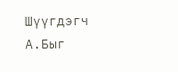Шүүгдэгч А.Быг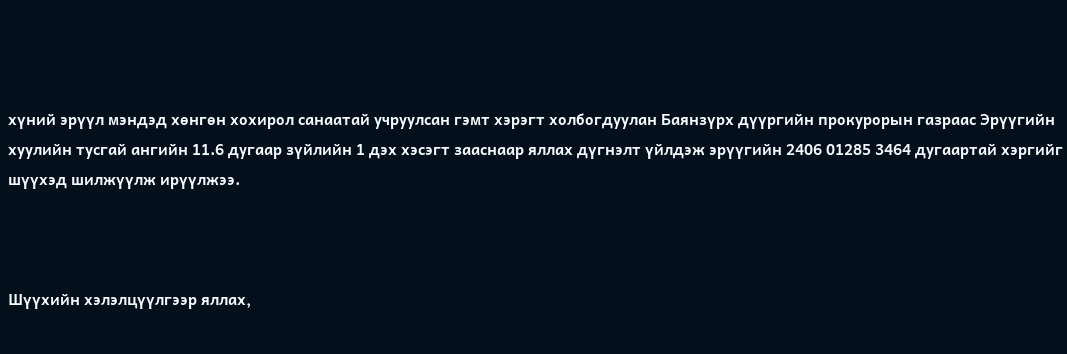хүний эрүүл мэндэд хөнгөн хохирол санаатай учруулсан гэмт хэрэгт холбогдуулан Баянзүрх дүүргийн прокурорын газраас Эрүүгийн хуулийн тусгай ангийн 11.6 дугаар зүйлийн 1 дэх хэсэгт зааснаар яллах дүгнэлт үйлдэж эрүүгийн 2406 01285 3464 дугаартай хэргийг шүүхэд шилжүүлж ирүүлжээ.



Шүүхийн хэлэлцүүлгээр яллах,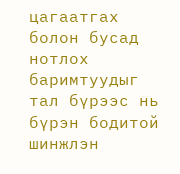цагаатгах болон бусад нотлох баримтуудыг тал бүрээс нь бүрэн бодитой шинжлэн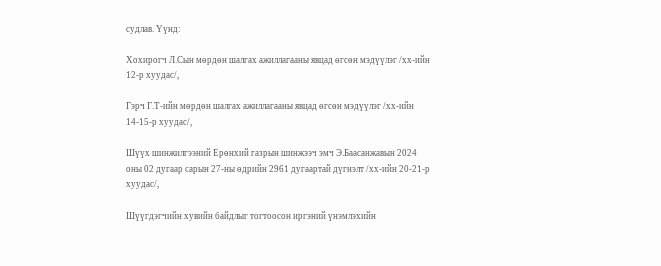судлав. Үүнд:

Хохирогч Л.Сын мөрдөн шалгах ажиллагааны явцад өгсөн мэдүүлэг /хх-ийн 12-р хуудас/,

Гэрч Г.Т-ийн мөрдөн шалгах ажиллагааны явцад өгсөн мэдүүлэг /хх-ийн 14-15-р хуудас/,

Шүүх шинжилгээний Ерөнхий газрын шинжээч эмч Э.Баасанжавын 2024 оны 02 дугаар сарын 27-ны өдрийн 2961 дугаартай дүгнэлт /хх-ийн 20-21-р хуудас/,

Шүүгдэгчийн хувийн байдлыг тогтоосон иргэний үнэмлэхийн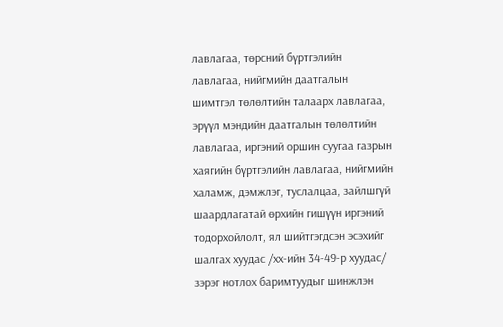лавлагаа, төрсний бүртгэлийн лавлагаа, нийгмийн даатгалын шимтгэл төлөлтийн талаарх лавлагаа, эрүүл мэндийн даатгалын төлөлтийн лавлагаа, иргэний оршин суугаа газрын хаягийн бүртгэлийн лавлагаа, нийгмийн халамж, дэмжлэг, туслалцаа, зайлшгүй шаардлагатай өрхийн гишүүн иргэний тодорхойлолт, ял шийтгэгдсэн эсэхийг шалгах хуудас /хх-ийн 34-49-р хуудас/ зэрэг нотлох баримтуудыг шинжлэн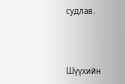судлав.



Шүүхийн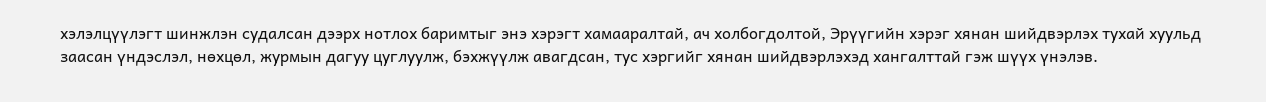хэлэлцүүлэгт шинжлэн судалсан дээрх нотлох баримтыг энэ хэрэгт хамааралтай, ач холбогдолтой, Эрүүгийн хэрэг хянан шийдвэрлэх тухай хуульд заасан үндэслэл, нөхцөл, журмын дагуу цуглуулж, бэхжүүлж авагдсан, тус хэргийг хянан шийдвэрлэхэд хангалттай гэж шүүх үнэлэв.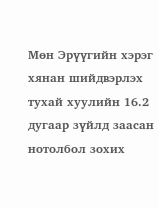Мөн Эрүүгийн хэрэг хянан шийдвэрлэх тухай хуулийн 16.2 дугаар зүйлд заасан нотолбол зохих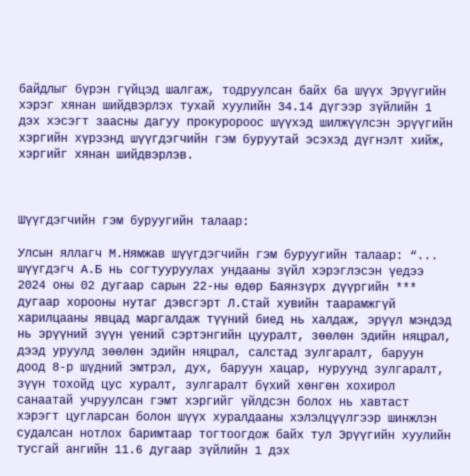байдлыг бүрэн гүйцэд шалгаж, тодруулсан байх ба шүүх Эрүүгийн хэрэг хянан шийдвэрлэх тухай хуулийн 34.14 дүгээр зүйлийн 1 дэх хэсэгт заасны дагуу прокуророос шүүхэд шилжүүлсэн эрүүгийн хэргийн хүрээнд шүүгдэгчийн гэм буруутай эсэхэд дүгнэлт хийж, хэргийг хянан шийдвэрлэв.



Шүүгдэгчийн гэм буруугийн талаар:

Улсын яллагч М.Нямжав шүүгдэгчийн гэм буруугийн талаар: “... шүүгдэгч А.Б нь согтууруулах ундааны зүйл хэрэглэсэн үедээ 2024 оны 02 дугаар сарын 22-ны өдөр Баянзүрх дүүргийн *** дугаар хорооны нутаг дэвсгэрт Л.Стай хувийн таарамжгүй харилцааны явцад маргалдаж түүний биед нь халдаж, эрүүл мэндэд нь эрүүний зүүн үений сэртэнгийн цууралт, зөөлөн эдийн няцрал, дээд уруулд зөөлөн эдийн няцрал, салстад зулгаралт, баруун доод 8-р шүдний эмтрэл, дух, баруун хацар, нуруунд зулгаралт, зүүн тохойд цус хуралт, зулгаралт бүхий хөнгөн хохирол санаатай учруулсан гэмт хэргийг үйлдсэн болох нь хавтаст хэрэгт цугларсан болон шүүх хуралдааны хэлэлцүүлгээр шинжлэн судалсан нотлох баримтаар тогтоогдож байх тул Эрүүгийн хуулийн тусгай ангийн 11.6 дугаар зүйлийн 1 дэх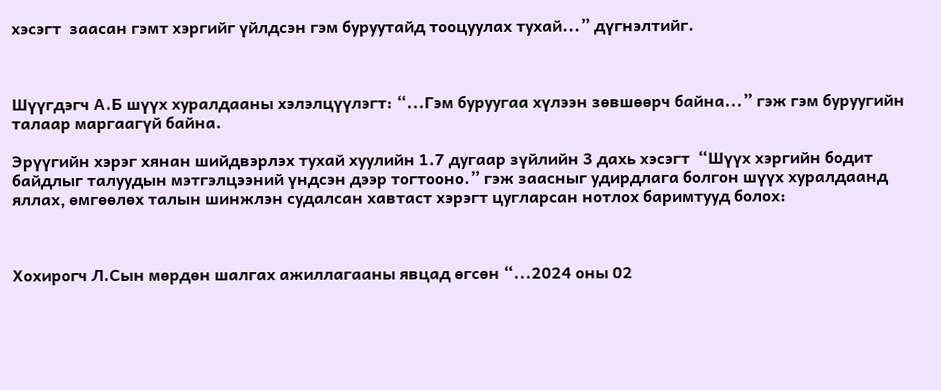хэсэгт  заасан гэмт хэргийг үйлдсэн гэм буруутайд тооцуулах тухай...” дүгнэлтийг.



Шүүгдэгч А.Б шүүх хуралдааны хэлэлцүүлэгт: “...Гэм буруугаа хүлээн зөвшөөрч байна...” гэж гэм буруугийн талаар маргаагүй байна.

Эрүүгийн хэрэг хянан шийдвэрлэх тухай хуулийн 1.7 дугаар зүйлийн 3 дахь хэсэгт  “Шүүх хэргийн бодит байдлыг талуудын мэтгэлцээний үндсэн дээр тогтооно.” гэж заасныг удирдлага болгон шүүх хуралдаанд яллах, өмгөөлөх талын шинжлэн судалсан хавтаст хэрэгт цугларсан нотлох баримтууд болох:



Хохирогч Л.Сын мөрдөн шалгах ажиллагааны явцад өгсөн “...2024 оны 02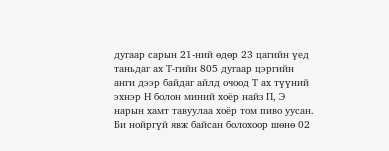дугаар сарын 21-ний өдөр 23 цагийн үед таньдаг ах Т-гийн 805 дугаар цэргийн анги дээр байдаг айлд очоод Т ах түүний эхнэр Н болон миний хоёр найз П, Э нарын хамт тавуулаа хоёр том пиво уусан. Би нойргүй явж байсан болохоор шөнө 02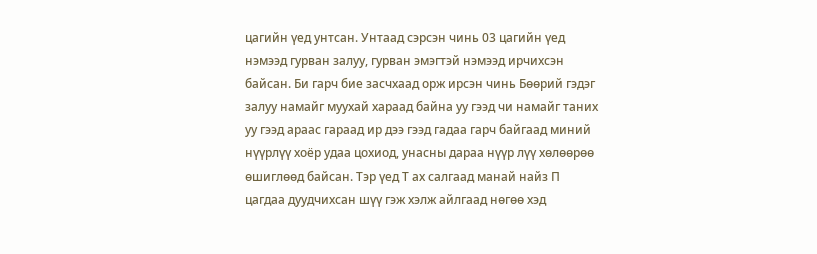цагийн үед унтсан. Унтаад сэрсэн чинь 03 цагийн үед нэмээд гурван залуу, гурван эмэгтэй нэмээд ирчихсэн байсан. Би гарч бие засчхаад орж ирсэн чинь Бөөрий гэдэг залуу намайг муухай хараад байна уу гээд чи намайг таних уу гээд араас гараад ир дээ гээд гадаа гарч байгаад миний нүүрлүү хоёр удаа цохиод, унасны дараа нүүр лүү хөлөөрөө өшиглөөд байсан. Тэр үед Т ах салгаад манай найз П цагдаа дуудчихсан шүү гэж хэлж айлгаад нөгөө хэд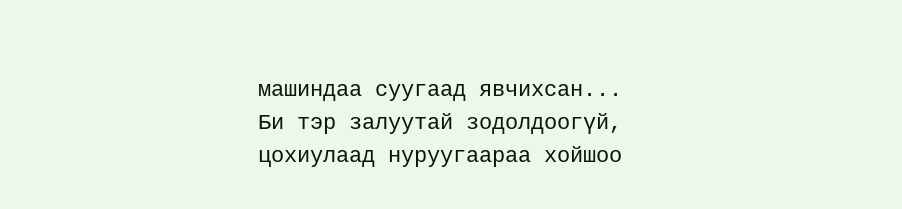машиндаа суугаад явчихсан... Би тэр залуутай зодолдоогүй, цохиулаад нуруугаараа хойшоо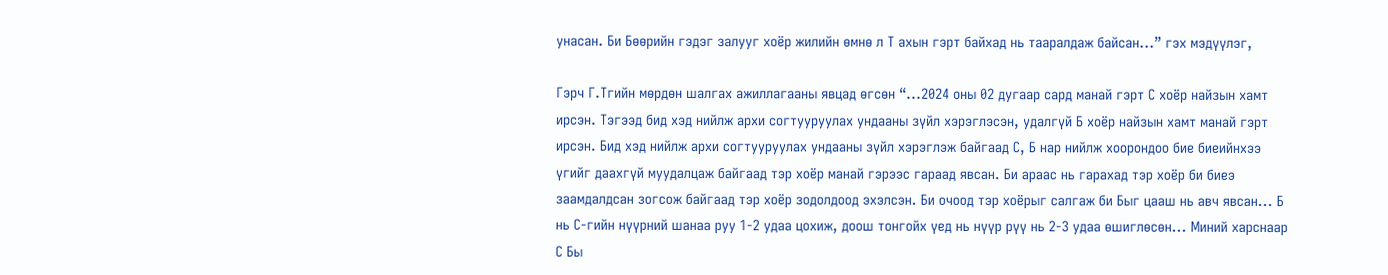унасан. Би Бөөрийн гэдэг залууг хоёр жилийн өмнө л Т ахын гэрт байхад нь тааралдаж байсан...” гэх мэдүүлэг,

Гэрч Г.Тгийн мөрдөн шалгах ажиллагааны явцад өгсөн “...2024 оны 02 дугаар сард манай гэрт С хоёр найзын хамт ирсэн. Тэгээд бид хэд нийлж архи согтууруулах ундааны зүйл хэрэглэсэн, удалгүй Б хоёр найзын хамт манай гэрт ирсэн. Бид хэд нийлж архи согтууруулах ундааны зүйл хэрэглэж байгаад С, Б нар нийлж хоорондоо бие биеийнхээ үгийг даахгүй муудалцаж байгаад тэр хоёр манай гэрээс гараад явсан. Би араас нь гарахад тэр хоёр би биеэ заамдалдсан зогсож байгаад тэр хоёр зодолдоод эхэлсэн. Би очоод тэр хоёрыг салгаж би Быг цааш нь авч явсан... Б нь С-гийн нүүрний шанаа руу 1-2 удаа цохиж, доош тонгойх үед нь нүүр рүү нь 2-3 удаа өшиглөсөн... Миний харснаар С Бы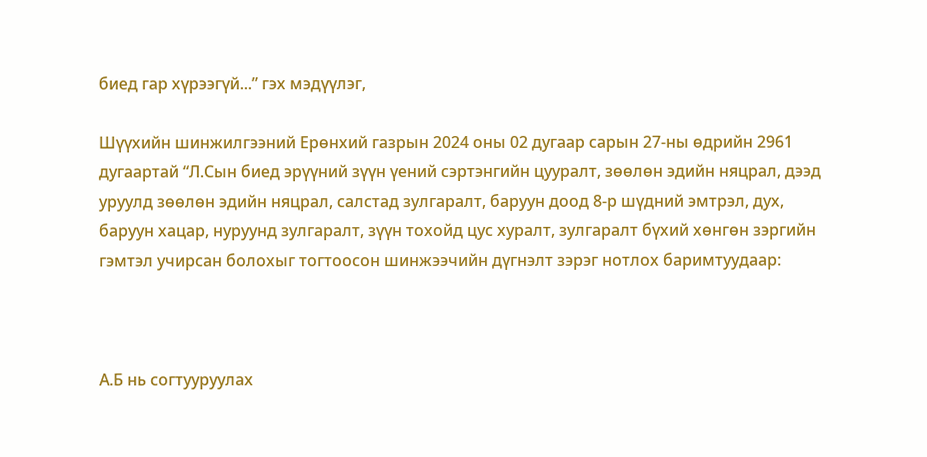биед гар хүрээгүй...” гэх мэдүүлэг,

Шүүхийн шинжилгээний Ерөнхий газрын 2024 оны 02 дугаар сарын 27-ны өдрийн 2961 дугаартай “Л.Сын биед эрүүний зүүн үений сэртэнгийн цууралт, зөөлөн эдийн няцрал, дээд уруулд зөөлөн эдийн няцрал, салстад зулгаралт, баруун доод 8-р шүдний эмтрэл, дух, баруун хацар, нуруунд зулгаралт, зүүн тохойд цус хуралт, зулгаралт бүхий хөнгөн зэргийн гэмтэл учирсан болохыг тогтоосон шинжээчийн дүгнэлт зэрэг нотлох баримтуудаар:



А.Б нь согтууруулах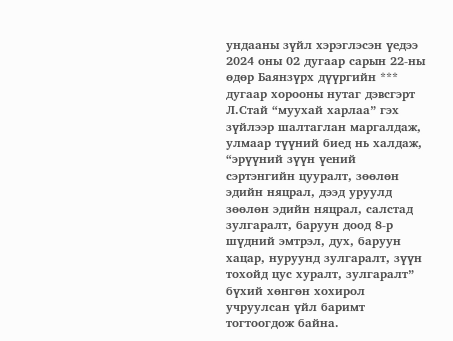ундааны зүйл хэрэглэсэн үедээ 2024 оны 02 дугаар сарын 22-ны өдөр Баянзүрх дүүргийн *** дугаар хорооны нутаг дэвсгэрт Л.Стай “муухай харлаа” гэх зүйлээр шалтаглан маргалдаж, улмаар түүний биед нь халдаж, “эрүүний зүүн үений сэртэнгийн цууралт, зөөлөн эдийн няцрал, дээд уруулд зөөлөн эдийн няцрал, салстад зулгаралт, баруун доод 8-р шүдний эмтрэл, дух, баруун хацар, нуруунд зулгаралт, зүүн тохойд цус хуралт, зулгаралт” бүхий хөнгөн хохирол учруулсан үйл баримт тогтоогдож байна.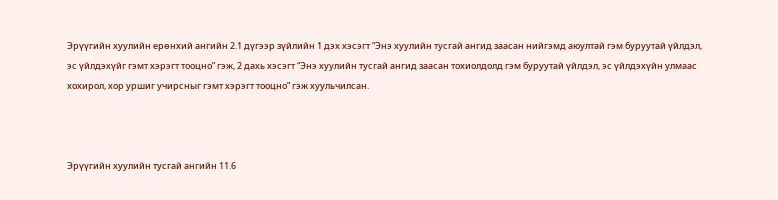Эрүүгийн хуулийн ерөнхий ангийн 2.1 дүгээр зүйлийн 1 дэх хэсэгт “Энэ хуулийн тусгай ангид заасан нийгэмд аюултай гэм буруутай үйлдэл, эс үйлдэхүйг гэмт хэрэгт тооцно” гэж, 2 дахь хэсэгт “Энэ хуулийн тусгай ангид заасан тохиолдолд гэм буруутай үйлдэл, эс үйлдэхүйн улмаас хохирол, хор уршиг учирсныг гэмт хэрэгт тооцно” гэж хуульчилсан.



Эрүүгийн хуулийн тусгай ангийн 11.6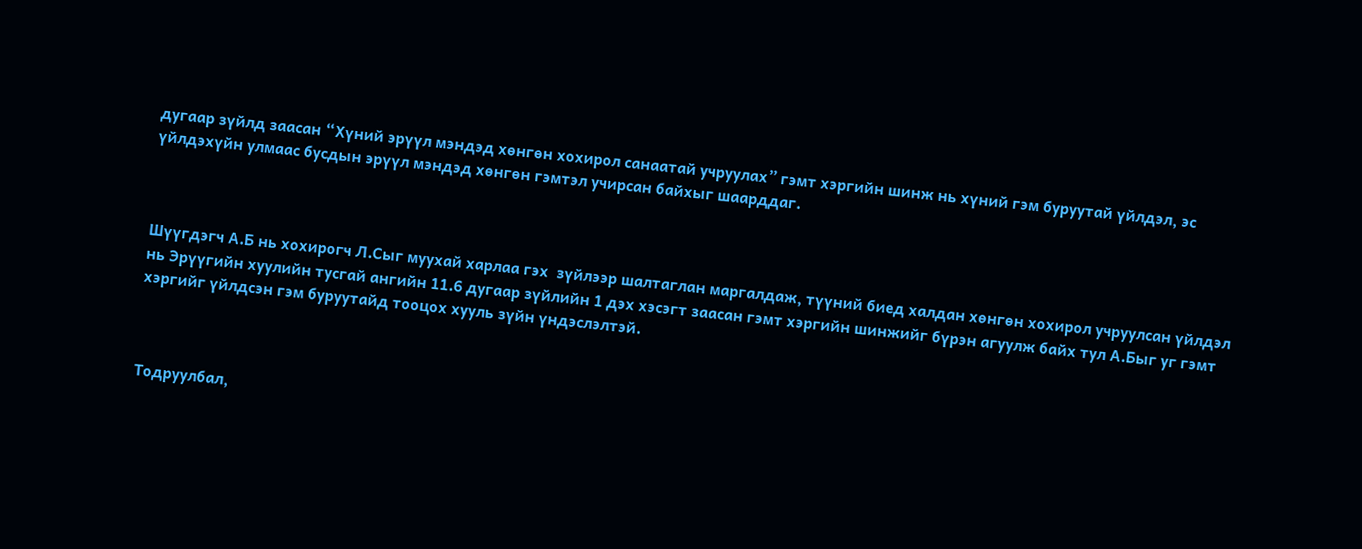дугаар зүйлд заасан “Хүний эрүүл мэндэд хөнгөн хохирол санаатай учруулах” гэмт хэргийн шинж нь хүний гэм буруутай үйлдэл, эс үйлдэхүйн улмаас бусдын эрүүл мэндэд хөнгөн гэмтэл учирсан байхыг шаарддаг.



Шүүгдэгч А.Б нь хохирогч Л.Сыг муухай харлаа гэх  зүйлээр шалтаглан маргалдаж, түүний биед халдан хөнгөн хохирол учруулсан үйлдэл нь Эрүүгийн хуулийн тусгай ангийн 11.6 дугаар зүйлийн 1 дэх хэсэгт заасан гэмт хэргийн шинжийг бүрэн агуулж байх тул А.Быг уг гэмт хэргийг үйлдсэн гэм буруутайд тооцох хууль зүйн үндэслэлтэй.



Тодруулбал,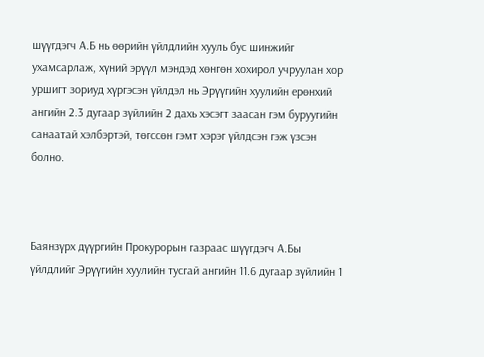шүүгдэгч А.Б нь өөрийн үйлдлийн хууль бус шинжийг ухамсарлаж, хүний эрүүл мэндэд хөнгөн хохирол учруулан хор уршигт зориуд хүргэсэн үйлдэл нь Эрүүгийн хуулийн ерөнхий ангийн 2.3 дугаар зүйлийн 2 дахь хэсэгт заасан гэм буруугийн санаатай хэлбэртэй, төгссөн гэмт хэрэг үйлдсэн гэж үзсэн болно.



Баянзүрх дүүргийн Прокурорын газраас шүүгдэгч А.Бы үйлдлийг Эрүүгийн хуулийн тусгай ангийн 11.6 дугаар зүйлийн 1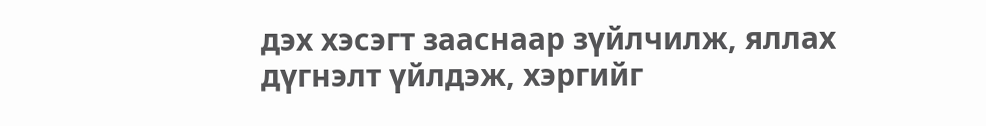дэх хэсэгт зааснаар зүйлчилж, яллах дүгнэлт үйлдэж, хэргийг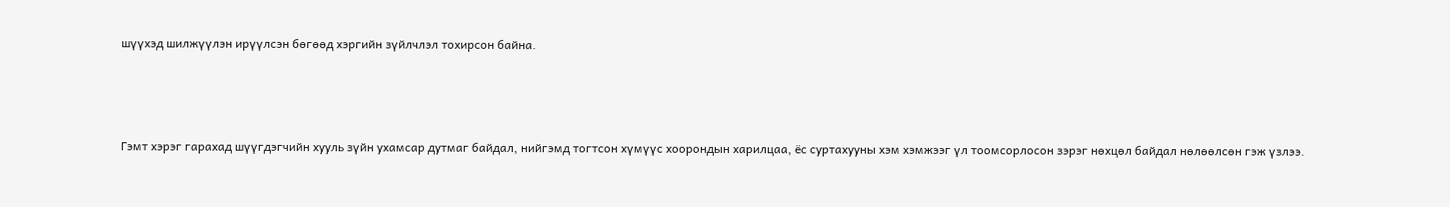шүүхэд шилжүүлэн ирүүлсэн бөгөөд хэргийн зүйлчлэл тохирсон байна.



Гэмт хэрэг гарахад шүүгдэгчийн хууль зүйн ухамсар дутмаг байдал, нийгэмд тогтсон хүмүүс хоорондын харилцаа, ёс суртахууны хэм хэмжээг үл тоомсорлосон зэрэг нөхцөл байдал нөлөөлсөн гэж үзлээ.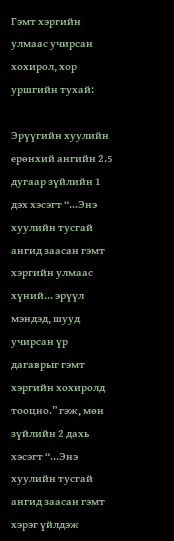Гэмт хэргийн улмаас учирсан хохирол, хор уршгийн тухай:

Эрүүгийн хуулийн ерөнхий ангийн 2.5 дугаар зүйлийн 1 дэх хэсэгт “...Энэ хуулийн тусгай ангид заасан гэмт хэргийн улмаас хүний... эрүүл мэндэд, шууд учирсан үр дагаврыг гэмт хэргийн хохиролд тооцно.” гэж, мөн зүйлийн 2 дахь хэсэгт “...Энэ хуулийн тусгай ангид заасан гэмт хэрэг үйлдэж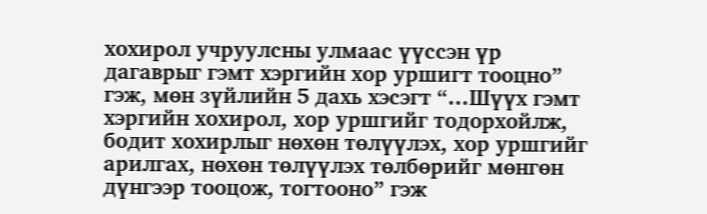хохирол учруулсны улмаас үүссэн үр дагаврыг гэмт хэргийн хор уршигт тооцно” гэж, мөн зүйлийн 5 дахь хэсэгт “...Шүүх гэмт хэргийн хохирол, хор уршгийг тодорхойлж, бодит хохирлыг нөхөн төлүүлэх, хор уршгийг арилгах, нөхөн төлүүлэх төлбөрийг мөнгөн дүнгээр тооцож, тогтооно” гэж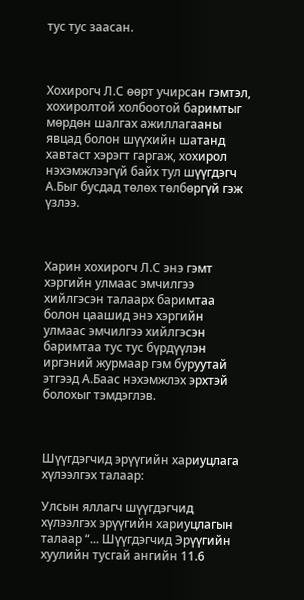тус тус заасан.



Хохирогч Л.С өөрт учирсан гэмтэл, хохиролтой холбоотой баримтыг мөрдөн шалгах ажиллагааны явцад болон шүүхийн шатанд хавтаст хэрэгт гаргаж, хохирол нэхэмжлээгүй байх тул шүүгдэгч А.Быг бусдад төлөх төлбөргүй гэж үзлээ.



Харин хохирогч Л.С энэ гэмт хэргийн улмаас эмчилгээ хийлгэсэн талаарх баримтаа болон цаашид энэ хэргийн улмаас эмчилгээ хийлгэсэн баримтаа тус тус бүрдүүлэн иргэний журмаар гэм буруутай этгээд А.Баас нэхэмжлэх эрхтэй болохыг тэмдэглэв.



Шүүгдэгчид эрүүгийн хариуцлага хүлээлгэх талаар:

Улсын яллагч шүүгдэгчид хүлээлгэх эрүүгийн хариуцлагын талаар “... Шүүгдэгчид Эрүүгийн хуулийн тусгай ангийн 11.6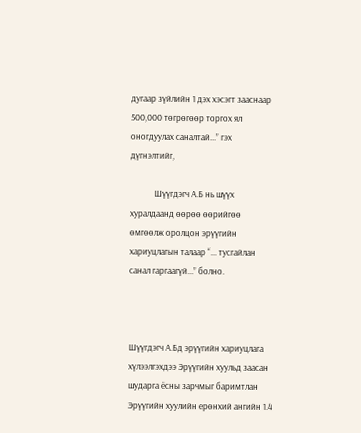дугаар зүйлийн 1 дэх хэсэгт зааснаар  500,000 төгрөгөөр торгох ял оногдуулах саналтай...” гэх дүгнэлтийг,

            Шүүгдэгч А.Б нь шүүх хуралдаанд өөрөө өөрийгөө өмгөөлж оролцон эрүүгийн хариуцлагын талаар “... тусгайлан санал гаргаагүй...” болно.



Шүүгдэгч А.Бд эрүүгийн хариуцлага хүлээлгэхдээ Эрүүгийн хуульд заасан шударга ёсны зарчмыг баримтлан Эрүүгийн хуулийн ерөнхий ангийн 1.4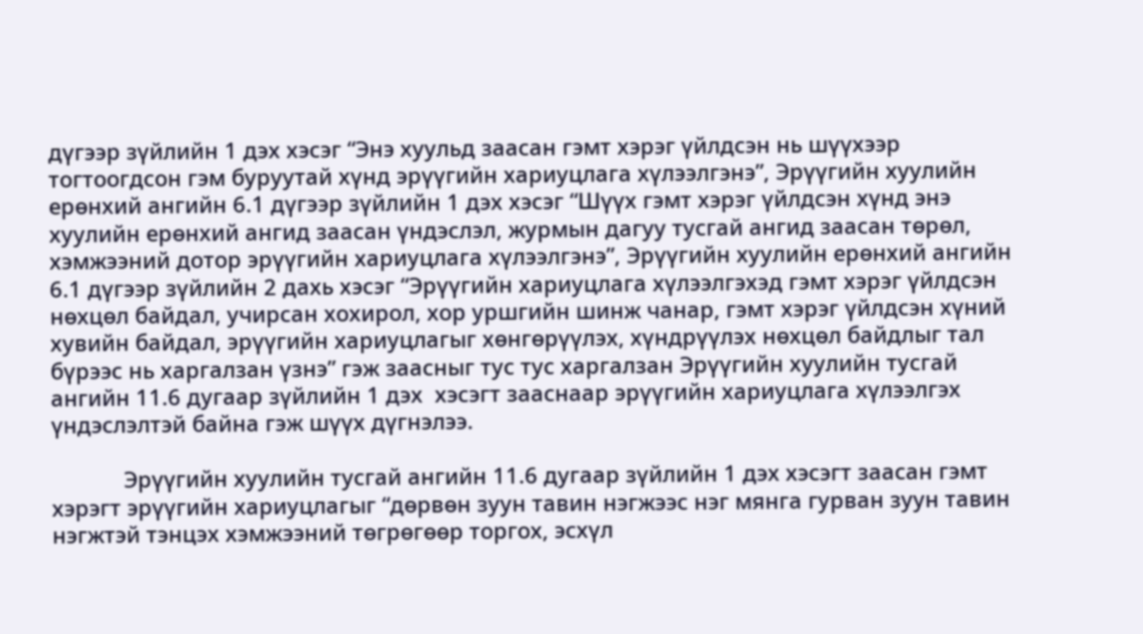дүгээр зүйлийн 1 дэх хэсэг “Энэ хуульд заасан гэмт хэрэг үйлдсэн нь шүүхээр тогтоогдсон гэм буруутай хүнд эрүүгийн хариуцлага хүлээлгэнэ”, Эрүүгийн хуулийн ерөнхий ангийн 6.1 дүгээр зүйлийн 1 дэх хэсэг “Шүүх гэмт хэрэг үйлдсэн хүнд энэ хуулийн ерөнхий ангид заасан үндэслэл, журмын дагуу тусгай ангид заасан төрөл, хэмжээний дотор эрүүгийн хариуцлага хүлээлгэнэ”, Эрүүгийн хуулийн ерөнхий ангийн 6.1 дүгээр зүйлийн 2 дахь хэсэг “Эрүүгийн хариуцлага хүлээлгэхэд гэмт хэрэг үйлдсэн нөхцөл байдал, учирсан хохирол, хор уршгийн шинж чанар, гэмт хэрэг үйлдсэн хүний хувийн байдал, эрүүгийн хариуцлагыг хөнгөрүүлэх, хүндрүүлэх нөхцөл байдлыг тал бүрээс нь харгалзан үзнэ” гэж заасныг тус тус харгалзан Эрүүгийн хуулийн тусгай ангийн 11.6 дугаар зүйлийн 1 дэх  хэсэгт зааснаар эрүүгийн хариуцлага хүлээлгэх үндэслэлтэй байна гэж шүүх дүгнэлээ.

            Эрүүгийн хуулийн тусгай ангийн 11.6 дугаар зүйлийн 1 дэх хэсэгт заасан гэмт хэрэгт эрүүгийн хариуцлагыг “дөрвөн зуун тавин нэгжээс нэг мянга гурван зуун тавин нэгжтэй тэнцэх хэмжээний төгрөгөөр торгох, эсхүл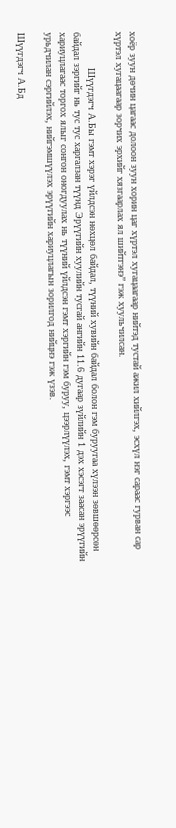хоёр зуун дөчин цагаас долоон зуун хорин цаг хүртэл хугацаагаар нийтэд тустай ажил хийлгэх, эсхүл нэг сараас гурван сар хүртэл хугацаагаар зорчих эрхийг хязгаарлах ял шийтгэнэ” гэж хуульчилсан.

            Шүүгдэгч А.Бы гэмт хэрэг үйлдсэн нөхцөл байдал, түүний хувийн байдал болон гэм буруугаа хүлээн зөвшөөрсөн байдал зэргийг нь тус тус харгалзан түүнд Эрүүгийн хуулийн тусгай ангийн 11.6 дугаар зүйлийн 1 дэх хэсэгт заасан эрүүгийн хариуцлагаас торгох ялыг сонгон оногдуулах нь түүний үйлдсэн гэмт хэргийн гэм буруу, цээрлүүлэх, гэмт хэргээс урьдчилан сэргийлэх, нийгэмшүүлэх эрүүгийн хариуцлагын зорилгод нийцнэ гэж үзэв.

Шүүгдэгч А.Бд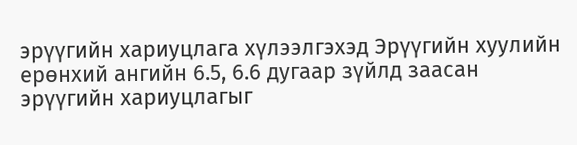эрүүгийн хариуцлага хүлээлгэхэд Эрүүгийн хуулийн ерөнхий ангийн 6.5, 6.6 дугаар зүйлд заасан эрүүгийн хариуцлагыг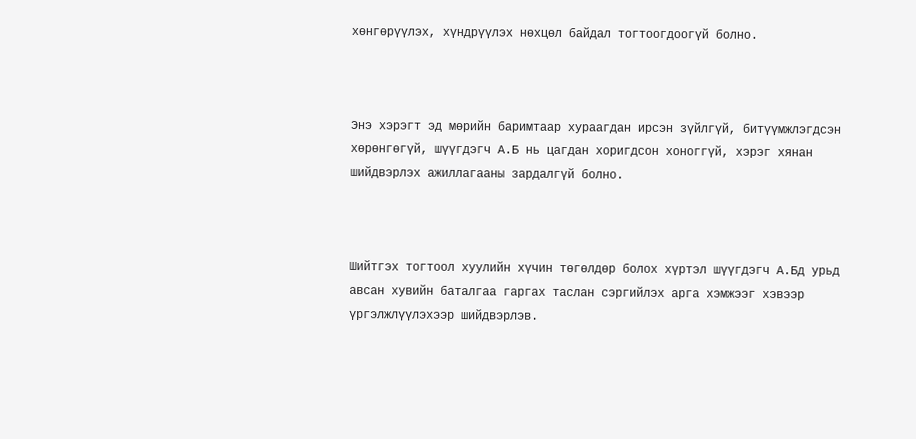хөнгөрүүлэх, хүндрүүлэх нөхцөл байдал тогтоогдоогүй болно.



Энэ хэрэгт эд мөрийн баримтаар хураагдан ирсэн зүйлгүй, битүүмжлэгдсэн хөрөнгөгүй, шүүгдэгч А.Б нь цагдан хоригдсон хоноггүй, хэрэг хянан шийдвэрлэх ажиллагааны зардалгүй болно.



Шийтгэх тогтоол хуулийн хүчин төгөлдөр болох хүртэл шүүгдэгч А.Бд урьд авсан хувийн баталгаа гаргах таслан сэргийлэх арга хэмжээг хэвээр үргэлжлүүлэхээр шийдвэрлэв.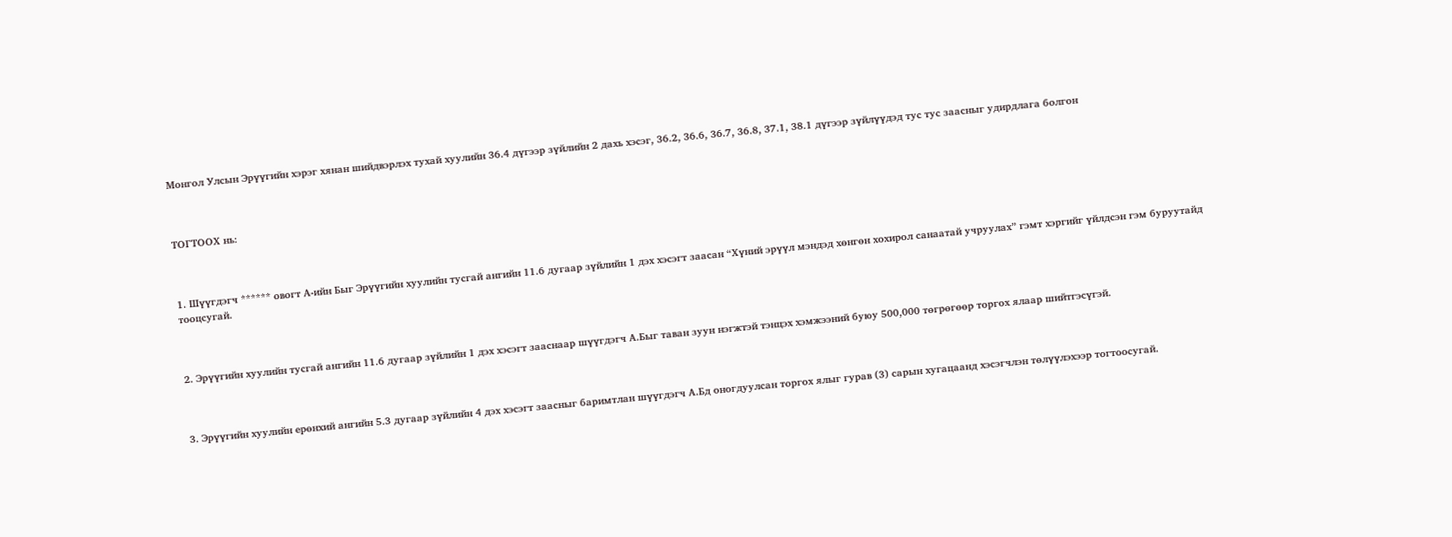Монгол Улсын Эрүүгийн хэрэг хянан шийдвэрлэх тухай хуулийн 36.4 дүгээр зүйлийн 2 дахь хэсэг, 36.2, 36.6, 36.7, 36.8, 37.1, 38.1 дүгээр зүйлүүдэд тус тус заасныг удирдлага болгон



ТОГТООХ нь:



1. Шүүгдэгч ****** овогт А-ийн Быг Эрүүгийн хуулийн тусгай ангийн 11.6 дугаар зүйлийн 1 дэх хэсэгт заасан “Хүний эрүүл мэндэд хөнгөн хохирол санаатай учруулах” гэмт хэргийг үйлдсэн гэм буруутайд тооцсугай.



2. Эрүүгийн хуулийн тусгай ангийн 11.6 дугаар зүйлийн 1 дэх хэсэгт зааснаар шүүгдэгч А.Быг таван зуун нэгжтэй тэнцэх хэмжээний буюу 500,000 төгрөгөөр торгох ялаар шийтгэсүгэй.



3. Эрүүгийн хуулийн ерөнхий ангийн 5.3 дугаар зүйлийн 4 дэх хэсэгт заасныг баримтлан шүүгдэгч А.Бд оногдуулсан торгох ялыг гурав (3) сарын хугацаанд хэсэгчлэн төлүүлэхээр тогтоосугай.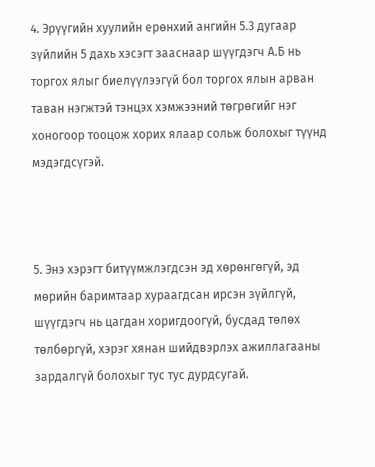4. Эрүүгийн хуулийн ерөнхий ангийн 5.3 дугаар зүйлийн 5 дахь хэсэгт зааснаар шүүгдэгч А.Б нь торгох ялыг биелүүлээгүй бол торгох ялын арван таван нэгжтэй тэнцэх хэмжээний төгрөгийг нэг хоногоор тооцож хорих ялаар сольж болохыг түүнд мэдэгдсүгэй.



5. Энэ хэрэгт битүүмжлэгдсэн эд хөрөнгөгүй, эд мөрийн баримтаар хураагдсан ирсэн зүйлгүй, шүүгдэгч нь цагдан хоригдоогүй, бусдад төлөх төлбөргүй, хэрэг хянан шийдвэрлэх ажиллагааны зардалгүй болохыг тус тус дурдсугай.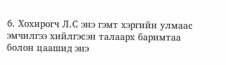6. Хохирогч Л.С энэ гэмт хэргийн улмаас эмчилгээ хийлгэсэн талаарх баримтаа болон цаашид энэ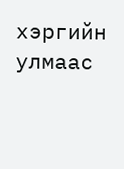хэргийн улмаас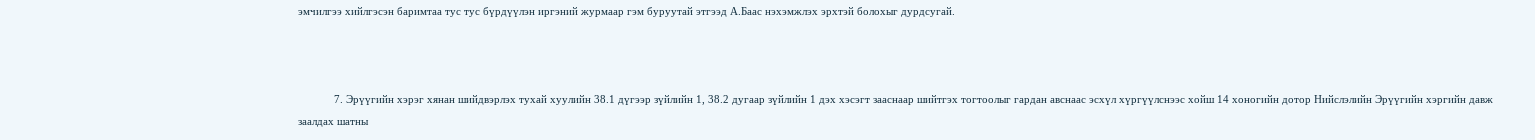эмчилгээ хийлгэсэн баримтаа тус тус бүрдүүлэн иргэний журмаар гэм буруутай этгээд А.Баас нэхэмжлэх эрхтэй болохыг дурдсугай.



            7. Эрүүгийн хэрэг хянан шийдвэрлэх тухай хуулийн 38.1 дүгээр зүйлийн 1, 38.2 дугаар зүйлийн 1 дэх хэсэгт зааснаар шийтгэх тогтоолыг гардан авснаас эсхүл хүргүүлснээс хойш 14 хоногийн дотор Нийслэлийн Эрүүгийн хэргийн давж заалдах шатны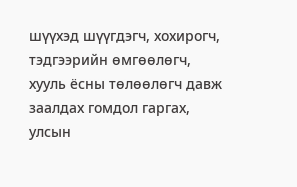шүүхэд шүүгдэгч, хохирогч, тэдгээрийн өмгөөлөгч, хууль ёсны төлөөлөгч давж заалдах гомдол гаргах, улсын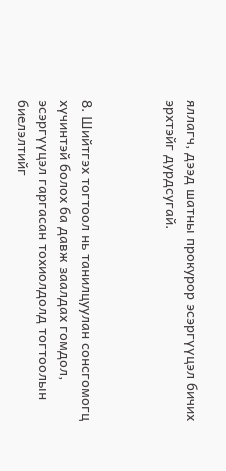яллагч, дээд шатны прокурор эсэргүүцэл бичих эрхтэйг дурдсугай.



8. Шийтгэх тогтоол нь танилцуулан сонсгомогц хүчинтэй болох ба давж заалдах гомдол, эсэргүүцэл гаргасан тохиолдолд тогтоолын биелэлтийг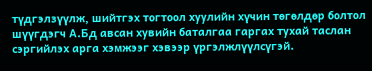түдгэлзүүлж, шийтгэх тогтоол хуулийн хүчин төгөлдөр болтол шүүгдэгч А.Бд авсан хувийн баталгаа гаргах тухай таслан сэргийлэх арга хэмжээг хэвээр үргэлжлүүлсүгэй.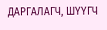ДАРГАЛАГЧ, ШҮҮГЧ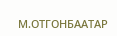М.ОТГОНБААТАР